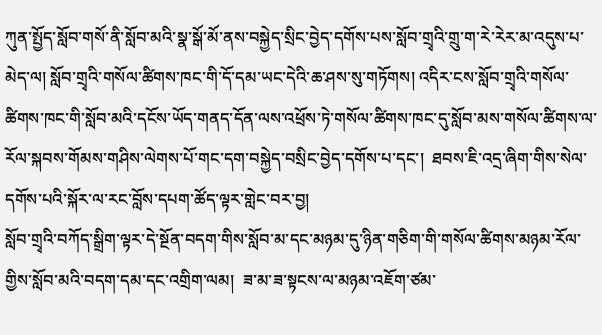ཀུན་སྤྱོད་སློབ་གསོ་ནི་སློབ་མའི་སྣ་སྒོ་མོ་ནས་བསྐྱེད་སྲིང་བྱེད་དགོས་པས་སློབ་གྲྭའི་གྲུ་ག་རེ་རེར་མ་འདུས་པ་མེད་ལ། སློབ་གྲྭའི་གསོལ་ཚིགས་ཁང་གི་དོ་དམ་ཡང་དེའི་ཆ་ཤས་སུ་གཏོགས། འདིར་ངས་སློབ་གྲྭའི་གསོལ་ཚིགས་ཁང་གི་སློབ་མའི་དངོས་ཡོད་གནད་དོན་ལས་འཕྲོས་ཏེ་གསོལ་ཚིགས་ཁང་དུ་སློབ་མས་གསོལ་ཚིགས་ལ་རོལ་སྐབས་གོམས་གཤིས་ལེགས་པོ་གང་དག་བསྐྱེད་བསྲིང་བྱེད་དགོས་པ་དང་།  ཐབས་ཇི་འདྲ་ཞིག་གིས་སེལ་དགོས་པའི་སྐོར་ལ་རང་བློས་དཔག་ཚོད་ལྟར་གླེང་བར་བྱ།
སློབ་གྲྭའི་བཀོད་སྒྲིག་ལྟར་དེ་སྔོན་བདག་གིས་སློབ་མ་དང་མཉམ་དུ་ཉིན་གཅིག་གི་གསོལ་ཚིགས་མཉམ་རོལ་གྱིས་སློབ་མའི་བདག་དམ་དང་འགྲིག་ལམ།  ཟ་མ་ཟ་སྟངས་ལ་མཉམ་འཇོག་ཙམ་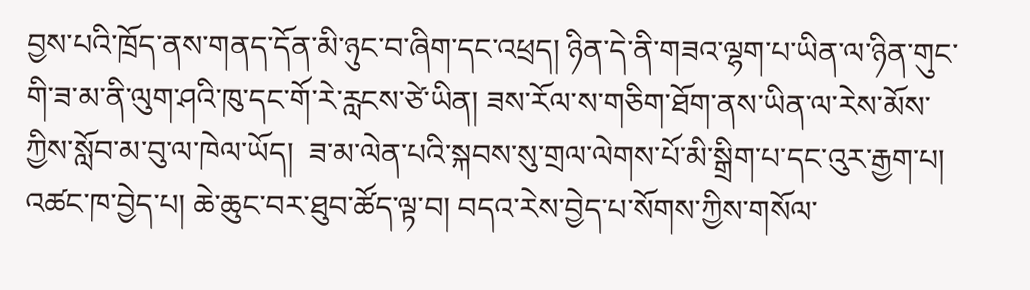བྱས་པའི་ཁྲོད་ནས་གནད་དོན་མི་ཉུང་བ་ཞིག་དང་འཕྲད། ཉིན་དེ་ནི་གཟའ་ལྷག་པ་ཡིན་ལ་ཉིན་གུང་གི་ཟ་མ་ནི་ལུག་ཤའི་ཁུ་དང་གོ་རེ་རླངས་ཙེ་ཡིན། ཟས་རོལ་ས་གཅིག་ཐོག་ནས་ཡིན་ལ་རེས་མོས་ཀྱིས་སློབ་མ་བུ་ལ་ཁེལ་ཡོད།  ཟ་མ་ལེན་པའི་སྐབས་སུ་གྲལ་ལེགས་པོ་མི་སྒྲིག་པ་དང་འུར་རྒྱག་པ།  འཚང་ཁ་བྱེད་པ། ཆེ་ཆུང་བར་ཐུབ་ཚོད་ལྟ་བ། བདའ་རེས་བྱེད་པ་སོགས་ཀྱིས་གསོལ་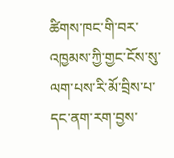ཚིགས་ཁང་གི་བར་འཁྱམས་ཀྱི་གྱང་ངོས་སུ་ལག་པས་རི་མོ་བྲིས་པ་དང་ནག་རག་བྱས་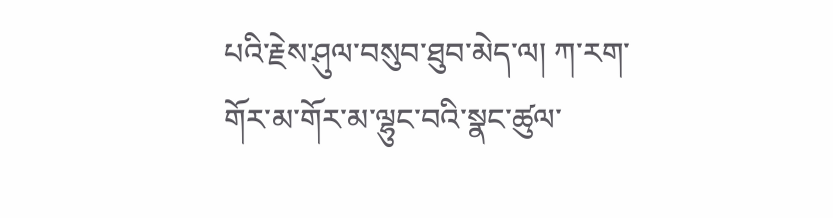པའི་རྗེས་ཤུལ་བསུབ་ཐུབ་མེད་ལ། ཀ་རག་གོར་མ་གོར་མ་ལྷུང་བའི་སྣང་ཚུལ་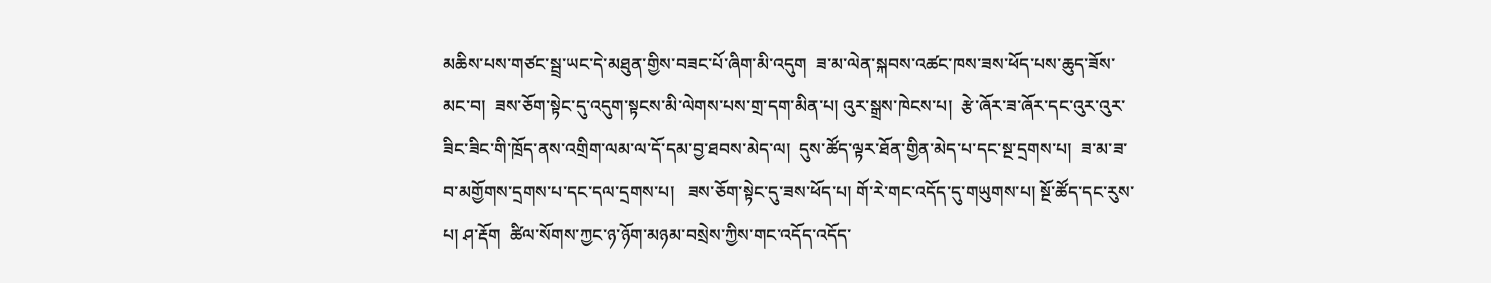མཆིས་པས་གཙང་སྦྲ་ཡང་དེ་མཐུན་གྱིས་བཟང་པོ་ཞིག་མི་འདུག  ཟ་མ་ལེན་སྐབས་འཚང་ཁས་ཟས་ཕོད་པས་ཆུད་ཟོས་མང་བ།  ཟས་ཅོག་སྟེང་དུ་འདུག་སྟངས་མི་ལེགས་པས་གྲ་དག་མིན་པ། འུར་སྒྲས་ཁེངས་པ།  རྩེ་ཞོར་ཟ་ཞོར་དང་འུར་འུར་ཟིང་ཟིང་གི་ཁྲོད་ནས་འགྲིག་ལམ་ལ་དོ་དམ་བྱ་ཐབས་མེད་ལ།  དུས་ཚོད་ལྟར་ཐོན་གྱིན་མེད་པ་དང་སྔ་དྲགས་པ།  ཟ་མ་ཟ་བ་མགྱོགས་དྲགས་པ་དང་དལ་དྲགས་པ།   ཟས་ཅོག་སྟེང་དུ་ཟས་ཕོད་པ། གོ་རེ་གང་འདོད་དུ་གཡུགས་པ། སྔོ་ཚོད་དང་རུས་པ། ཤ་རྡོག  ཚིལ་སོགས་ཀྱང་ཉ་ཉོག་མཉམ་བསྲེས་ཀྱིས་གང་འདོད་འདོད་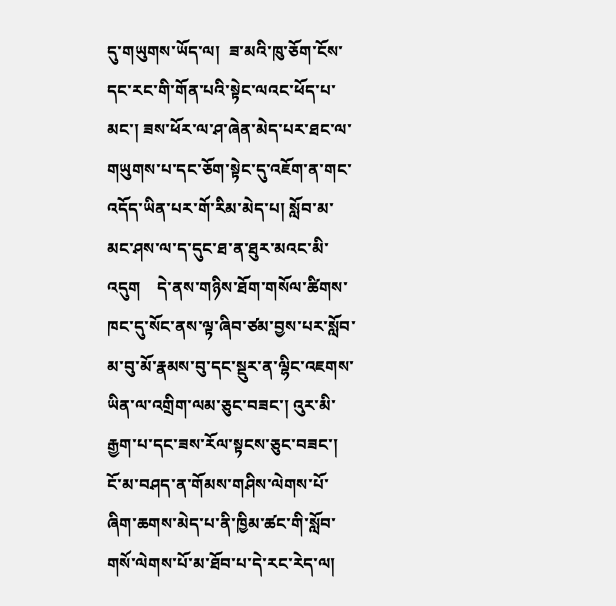དུ་གཡུགས་ཡོད་ལ།  ཟ་མའི་ཁུ་ཅོག་ངོས་དང་རང་གི་གོན་པའི་སྟེང་ལའང་ཕོད་པ་མང་། ཟས་ཕོར་ལ་ཤ་ཞེན་མེད་པར་ཐང་ལ་གཡུགས་པ་དང་ཅོག་སྟེང་དུ་འཇོག་ན་གང་འདོད་ཡིན་པར་གོ་རིམ་མེད་པ། སློབ་མ་མང་ཤས་ལ་ད་དུང་ཐ་ན་ཐུར་མའང་མི་འདུག    དེ་ནས་གཉིས་ཐོག་གསོལ་ཚིགས་ཁང་དུ་སོང་ནས་ལྟ་ཞིབ་ཙམ་བྱས་པར་སློབ་མ་བུ་མོ་རྣམས་བུ་དང་སྡུར་ན་ལྷིང་འཇགས་ཡིན་ལ་འགྲིག་ལམ་ཅུང་བཟང་། འུར་མི་རྒྱག་པ་དང་ཟས་རོལ་སྟངས་ཅུང་བཟང་། ངོ་མ་བཤད་ན་གོམས་གཤིས་ལེགས་པོ་ཞིག་ཆགས་མེད་པ་ནི་ཁྱིམ་ཚང་གི་སློབ་གསོ་ལེགས་པོ་མ་ཐོབ་པ་དེ་རང་རེད་ལ།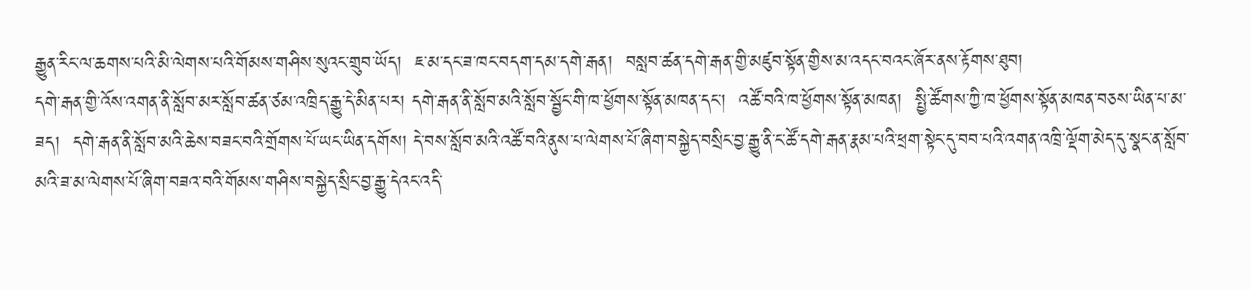རྒྱུན་རིང་ལ་ཆགས་པའི་མི་ལེགས་པའི་གོམས་གཤིས་སུའང་གྲུབ་ཡོད།  ཇ་མ་དང་ཟ་ཁང་བདག་དམ་དགེ་རྒན།  བསླབ་ཚན་དགེ་རྒན་གྱི་མཛུབ་སྟོན་གྱིས་མ་འདང་བའང་ཞོར་ནས་རྟོགས་ཐུབ།
དགེ་རྒན་གྱི་འོས་འགན་ནི་སློབ་མར་སློབ་ཚན་ཙམ་འཁྲིད་རྒྱུ་དེ་མིན་པར། དགེ་རྒན་ནི་སློབ་མའི་སློབ་སྦྱོང་གི་ཁ་ཕྱོགས་སྟོན་མཁན་དང་།  འཚོ་བའི་ཁ་ཕྱོགས་སྟོན་མཁན།  སྤྱི་ཚོགས་ཀྱི་ཁ་ཕྱོགས་སྟོན་མཁན་བཅས་ཡིན་པ་མ་ཟད།  དགེ་རྒན་ནི་སློབ་མའི་ཆེས་བཟང་བའི་གྲོགས་པོ་ཡང་ཡིན་དགོས། དེ་བས་སློབ་མའི་འཚོ་བའི་ནུས་པ་ལེགས་པོ་ཞིག་བསྐྱེད་བསྲིང་བྱ་རྒྱུ་ནི་ང་ཚོ་དགེ་རྒན་རྣམ་པའི་ཕྲག་སྟེང་དུ་བབ་པའི་འགན་འཁྲི་ལྡོག་མེད་དུ་སྣང་ན་སློབ་མའི་ཟ་མ་ལེགས་པོ་ཞིག་བཟའ་བའི་གོམས་གཤིས་བསྐྱེད་སྲིང་བྱ་རྒྱུ་དེའང་འདི་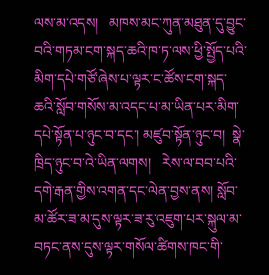ལས་མ་འདས།   མཁས་མང་ཀུན་མཐུན་དུ་བྱུང་བའི་གཏམ་ངག་སྐད་ཆའི་ཁ་ཏ་ལས་ཕྱི་སྤྱོད་པའི་མིག་དཔེ་གཙོ་ཞེས་པ་ལྟར་ང་ཚོས་ངག་སྐད་ཆའི་སློབ་གསོས་མ་འདང་པ་མ་ཡིན་པར་མིག་དཔེ་སྟོན་པ་ཉུང་བ་དང་། མཛུབ་སྟོན་ཉུང་བ།  སྣེ་ཁྲིད་ཉུང་བ་འེ་ཡིན་ལགས།   རེས་ལ་བབ་པའི་དགེ་རྒན་གྱིས་འགན་དང་ལེན་བྱས་ནས། སློབ་མ་ཚོར་ཟ་མ་དུས་ལྟར་ཟ་རུ་འཇུག་པར་སྐུལ་མ་བཏང་ནས་དུས་ལྟར་གསོལ་ཚིགས་ཁང་གི་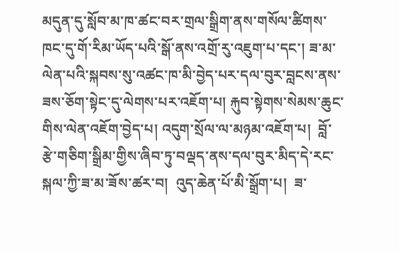མདུན་དུ་སློབ་མ་ཁ་ཚང་བར་གྲལ་སྒྲིག་ནས་གསོལ་ཚིགས་ཁང་དུ་གོ་རིམ་ཡོད་པའི་སྒོ་ནས་འགྲོ་རུ་འཇུག་པ་དང་། ཟ་མ་ལེན་པའི་སྐབས་སུ་འཚང་ཁ་མི་བྱེད་པར་དལ་བུར་བླངས་ནས་ཟས་ཅོག་སྟེང་དུ་ལེགས་པར་འཇོག་པ། རྐུབ་སྟེགས་སེམས་ཆུང་གིས་ལེན་འཇོག་བྱེད་པ། འདུག་སྲོལ་ལ་མཉམ་འཇོག་པ།  བློ་རྩེ་གཅིག་སྒྲིམ་གྱིས་ཞིབ་ཏུ་བལྡད་ནས་དལ་བུར་མིད་དེ་རང་སྐལ་ཀྱི་ཟ་མ་ཟོས་ཚར་བ།  འུད་ཆེན་པོ་མི་སྒྲོག་པ།  ཟ་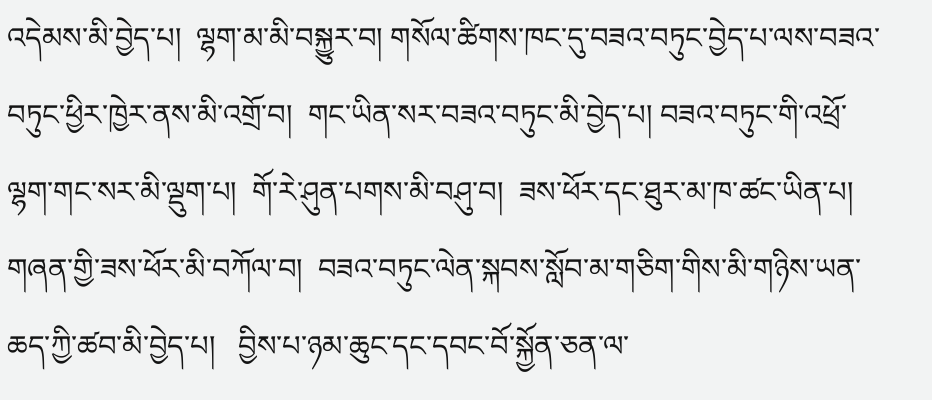འདེམས་མི་བྱེད་པ།  ལྷག་མ་མི་བསྐྱུར་བ། གསོལ་ཚིགས་ཁང་དུ་བཟའ་བཏུང་བྱེད་པ་ལས་བཟའ་བཏུང་ཕྱིར་ཁྱེར་ནས་མི་འགྲོ་བ།  གང་ཡིན་སར་བཟའ་བཏུང་མི་བྱེད་པ། བཟའ་བཏུང་གི་འཕྲོ་ལྷག་གང་སར་མི་ལྡུག་པ།  གོ་རེ་ཤུན་པགས་མི་བཤུ་བ།  ཟས་ཕོར་དང་ཐུར་མ་ཁ་ཚང་ཡིན་པ།  གཞན་གྱི་ཟས་ཕོར་མི་བཀོལ་བ།  བཟའ་བཏུང་ལེན་སྐབས་སློབ་མ་གཅིག་གིས་མི་གཉིས་ཡན་ཆད་ཀྱི་ཚབ་མི་བྱེད་པ།   བྱིས་པ་ཉམ་ཆུང་དང་དབང་བོ་སྐྱོན་ཅན་ལ་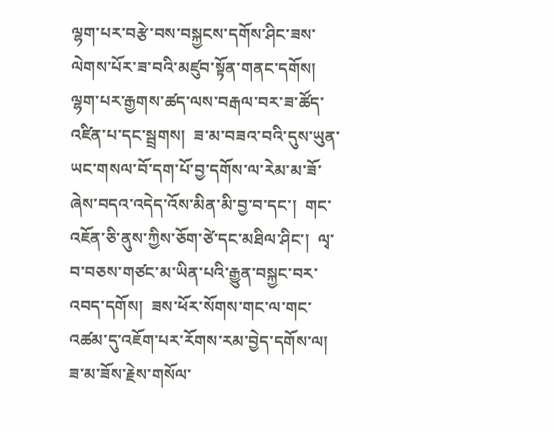ལྷག་པར་བརྩེ་བས་བསྐྱངས་དགོས་ཤིང་ཟས་ལེགས་པོར་ཟ་བའི་མཛུབ་སྟོན་གནང་དགོས།  ལྷག་པར་རྒྱགས་ཚད་ལས་བརྒལ་བར་ཟ་ཚོད་འཛིན་པ་དང་སྦྲགས།  ཟ་མ་བཟའ་བའི་དུས་ཡུན་ཡང་གསལ་བོ་དག་པོ་བྱ་དགོས་ལ་རེམ་མ་ཟོ་ཞེས་བདའ་འདེད་འོས་མིན་མི་བྱ་བ་དང་།  གང་འཇོན་ཅི་ནུས་ཀྱིས་ཅོག་ཙེ་དང་མཐིལ་ཤིང་།  ལྭ་བ་བཅས་གཙང་མ་ཡིན་པའི་རྒྱུན་བསྐྱང་བར་འབད་དགོས།  ཟས་ཕོར་སོགས་གང་ལ་གང་འཚམ་དུ་འཇོག་པར་རོགས་རམ་བྱེད་དགོས་ལ།  ཟ་མ་ཟོས་རྗེས་གསོལ་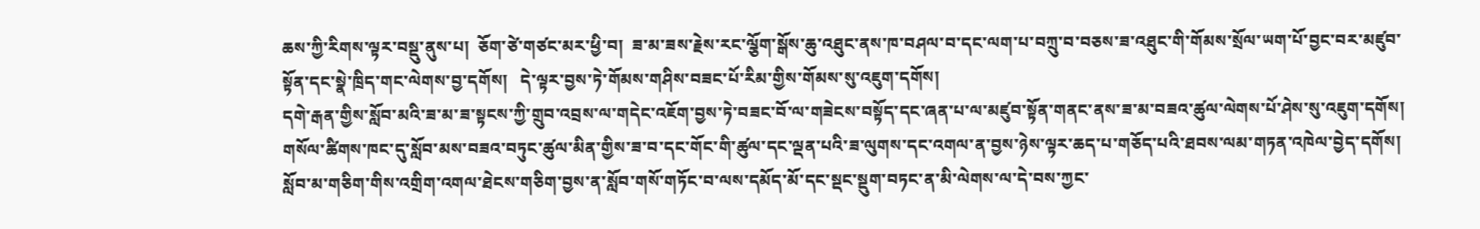ཆས་ཀྱི་རིགས་ལྟར་བསྡུ་ནུས་པ།  ཅོག་ཙེ་གཙང་མར་ཕྱི་བ།  ཟ་མ་ཟས་རྗེས་རང་ལྕོག་སྒོས་ཆུ་འཐུང་ནས་ཁ་བཤལ་བ་དང་ལག་པ་བཀྲུ་བ་བཅས་ཟ་འཐུང་གི་གོམས་སྲོལ་ཡག་པོ་བྱང་བར་མཛུབ་སྟོན་དང་སྣེ་ཁྲིད་གང་ལེགས་བྱ་དགོས།   དེ་ལྟར་བྱས་ཏེ་གོམས་གཤིས་བཟང་པོ་རིམ་གྱིས་གོམས་སུ་འཇུག་དགོས།
དགེ་རྒན་གྱིས་སློབ་མའི་ཟ་མ་ཟ་སྟངས་ཀྱི་གྲུབ་འབྲས་ལ་གདེང་འཇོག་བྱས་ཏེ་བཟང་བོ་ལ་གཟེངས་བསྟོད་དང་ཞན་པ་ལ་མཛུབ་སྟོན་གནང་ནས་ཟ་མ་བཟའ་ཚུལ་ལེགས་པོ་ཤེས་སུ་འཇུག་དགོས། གསོལ་ཚིགས་ཁང་དུ་སློབ་མས་བཟའ་བཏུང་ཚུལ་མིན་གྱིས་ཟ་བ་དང་གོང་གི་ཚུལ་དང་ལྡན་པའི་ཟ་ལུགས་དང་འགལ་ན་བྱས་ཉེས་ལྟར་ཆད་པ་གཅོད་པའི་ཐབས་ལམ་གཏན་འཁེལ་བྱེད་དགོས། སློབ་མ་གཅིག་གིས་འགྲིག་འགལ་ཐེངས་གཅིག་བྱས་ན་སློབ་གསོ་གཏོང་བ་ལས་དམོད་མོ་དང་སྡང་སྡུག་བཏང་ན་མི་ལེགས་ལ་དེ་བས་ཀྱང་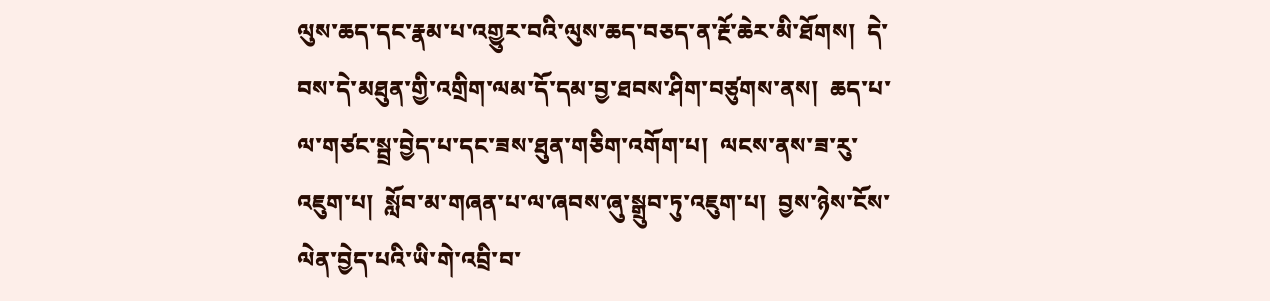ལུས་ཆད་དང་རྣམ་པ་འགྱུར་བའི་ལུས་ཆད་བཅད་ན་རྔོ་ཆེར་མི་ཐོགས།  དེ་བས་དེ་མཐུན་གྱི་འགྲིག་ལམ་དོ་དམ་བྱ་ཐབས་ཤིག་བཙུགས་ནས།  ཆད་པ་ལ་གཙང་སྦྲ་བྱེད་པ་དང་ཟས་ཐུན་གཅིག་འགོག་པ།  ལངས་ནས་ཟ་རུ་འཇུག་པ།  སློབ་མ་གཞན་པ་ལ་ཞབས་ཞུ་སྒྲུབ་ཏུ་འཇུག་པ།  བྱས་ཉེས་ངོས་ལེན་བྱེད་པའི་ཡི་གེ་འབྲི་བ་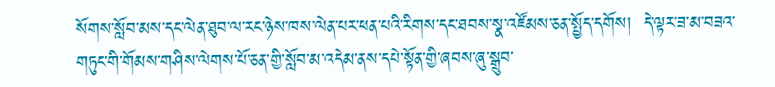སོགས་སློབ་མས་དང་ལེན་ཐུབ་ལ་རང་ཉེས་ཁས་ལེན་པར་ཕན་པའི་རིགས་དང་ཐབས་སྣ་འཛོམས་ཅན་སྤྱོད་དགོས།  དེ་ལྟར་ཟ་མ་བཟའ་གཏུང་གི་གོམས་གཤིས་ལེགས་པོ་ཅན་གྱི་སློབ་མ་འདེམ་ནས་དཔེ་སྟོན་གྱི་ཞབས་ཞུ་སྒྲུབ་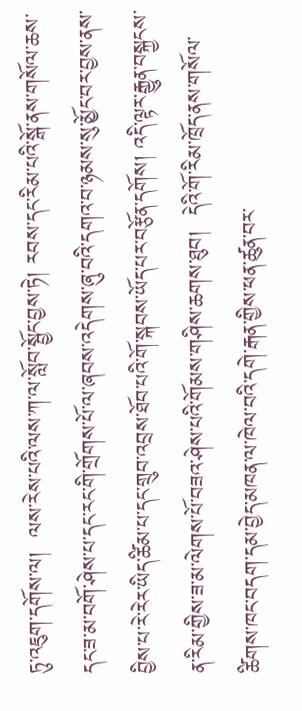ཏུ་འཇུག་དགོས་ལ།  ལས་རེས་པའི་ལས་ཀ་ལ་སློབ་སྦྱོང་བྱས་ཏེ། རབས་དང་རིམ་པའི་སྒོ་ནས་གསོལ་ཆས་དང་ཟ་མ་བགོ་ཤེས་པ་དང་རང་གི་གྲོགས་པོ་ལ་ཞབས་འདེགས་ཞུ་བའི་དགའ་བ་ཉམས་སུ་མྱོང་བར་བྱས་ནས་བྱིས་པ་རེ་རེར་ཡིད་ཚིམ་པ་དང་གྲུབ་འབྲས་ཐོབ་པའི་གོ་སྐབས་ཡོད་པར་བརྩོན་དགོས། འདི་ལྟར་རྒྱུན་བསྐྱངས་ན་རིམ་གྱིས་ཟ་མ་ལེགས་པོ་བཟའ་ཤེས་པའི་གོམས་གཤིས་ཆགས་ཐུབ།  དེའི་གོ་རིམ་ཁྲོད་ནས་གསོལ་ཚིགས་ཁང་བདག་དམ་བྱེད་མཁན་ལ་ཁེལ་བའི་དགེ་རྒན་གྱིས་ཕན་ཚུན་བར་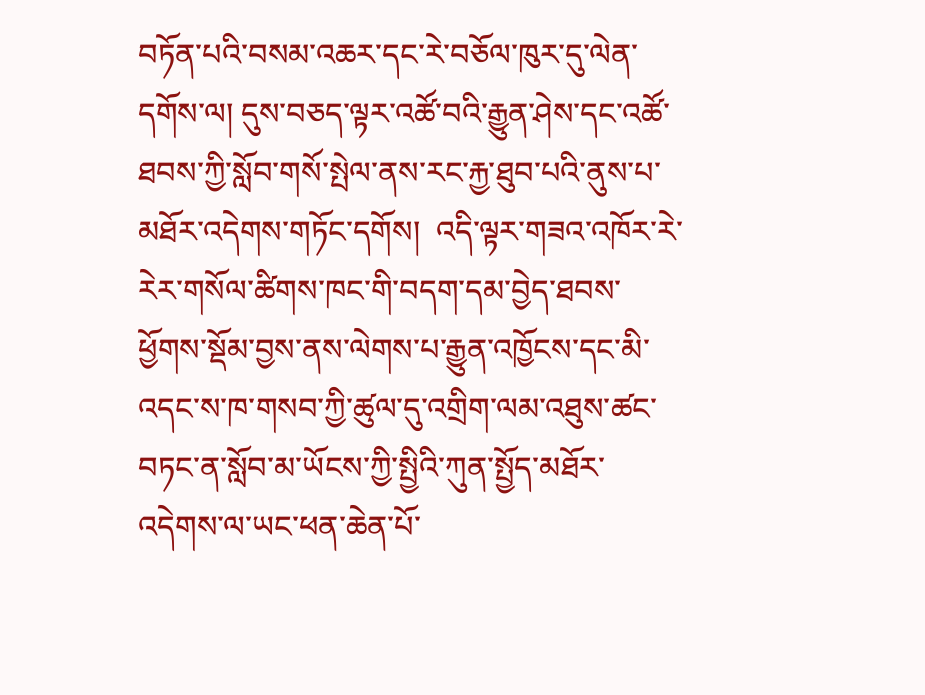བཏོན་པའི་བསམ་འཆར་དང་རེ་བཅོལ་ཁུར་དུ་ལེན་དགོས་ལ། དུས་བཅད་ལྟར་འཚོ་བའི་རྒྱུན་ཤེས་དང་འཚོ་ཐབས་ཀྱི་སློབ་གསོ་སྤེལ་ནས་རང་རྐྱ་ཐུབ་པའི་ནུས་པ་མཐོར་འདེགས་གཏོང་དགོས།  འདི་ལྟར་གཟའ་འཁོར་རེ་རེར་གསོལ་ཚིགས་ཁང་གི་བདག་དམ་བྱེད་ཐབས་ཕྱོགས་སྡོམ་བྱས་ནས་ལེགས་པ་རྒྱུན་འཁྱོངས་དང་མི་འདང་ས་ཁ་གསབ་ཀྱི་ཚུལ་དུ་འགྲིག་ལམ་འཐུས་ཚང་བཏང་ན་སློབ་མ་ཡོངས་ཀྱི་སྤྱིའི་ཀུན་སྤྱོད་མཐོར་འདེགས་ལ་ཡང་ཕན་ཆེན་པོ་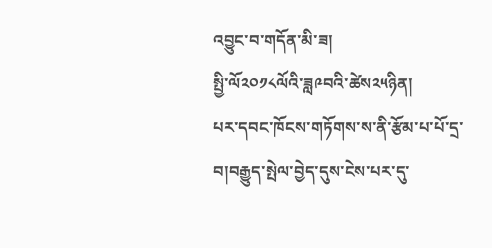འབྱུང་བ་གདོན་མི་ཟ།
སྤྱི་ལོ༢༠༡༨ལོའི་ཟླ༩བའི་ཚེས༢༥ཉིན།
པར་དབང་ཁོངས་གཏོགས་ས་ནི་རྩོམ་པ་པོ་དྲ་བ།བརྒྱུད་སྤེལ་བྱེད་དུས་ངེས་པར་དུ་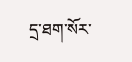དྲ་ཐག་སོར་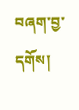བཞག་བྱ་དགོས།